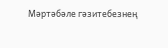Мәртәбәле гәзитебезнең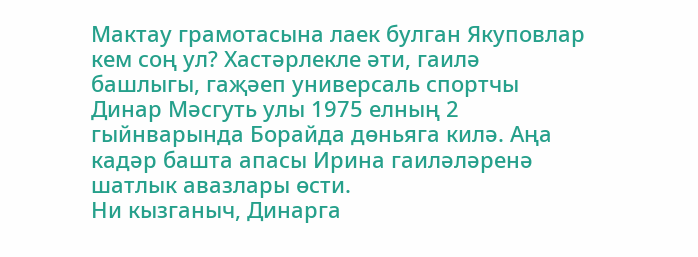Мактау грамотасына лаек булган Якуповлар кем соң ул? Хастәрлекле әти, гаилә башлыгы, гаҗәеп универсаль спортчы Динар Мәсгуть улы 1975 елның 2 гыйнварында Борайда дөньяга килә. Аңа кадәр башта апасы Ирина гаиләләренә шатлык авазлары өсти.
Ни кызганыч, Динарга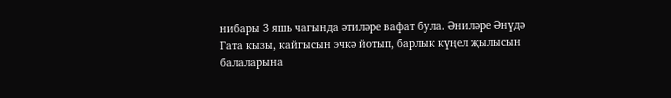нибары 3 яшь чагында әтиләре вафат була. Әниләре Әнүдә Гата кызы, кайгысын эчкә йотып, барлык күңел җылысын балаларына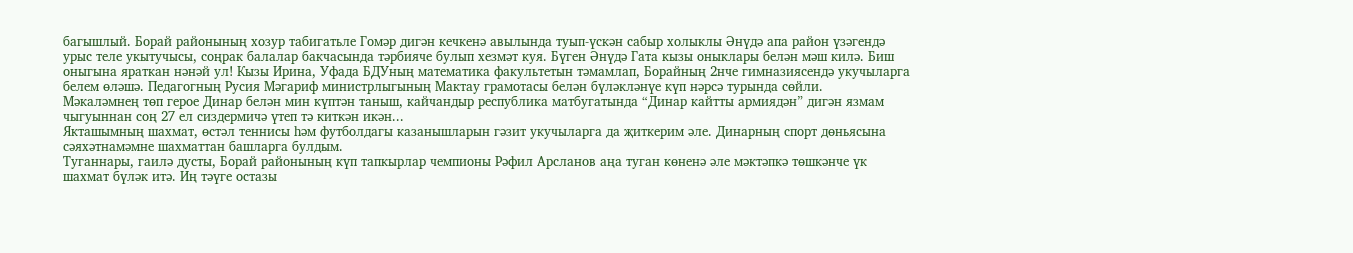багышлый. Борай районының хозур табигатьле Гомәр дигән кечкенә авылында туып-үскән сабыр холыклы Әнүдә апа район үзәгендә урыс теле укытучысы, соңрак балалар бакчасында тәрбияче булып хезмәт куя. Бүген Әнүдә Гата кызы оныклары белән мәш килә. Биш оныгына яраткан нәнәй ул! Кызы Ирина, Уфада БДУның математика факультетын тәмамлап, Борайның 2нче гимназиясендә укучыларга белем өләшә. Педагогның Русия Мәгариф министрлыгының Мактау грамотасы белән бүләкләнүе күп нәрсә турында сөйли.
Мәкаләмнең төп герое Динар белән мин күптән таныш, кайчандыр республика матбугатында “Динар кайтты армиядән” дигән язмам чыгуыннан соң 27 ел сиздермичә үтеп тә киткән икән...
Якташымның шахмат, өстәл теннисы һәм футболдагы казанышларын гәзит укучыларга да җиткерим әле. Динарның спорт дөньясына сәяхәтнамәмне шахматтан башларга булдым.
Туганнары, гаилә дусты, Борай районының күп тапкырлар чемпионы Рәфил Арсланов аңа туган көненә әле мәктәпкә төшкәнче үк шахмат бүләк итә. Иң тәүге остазы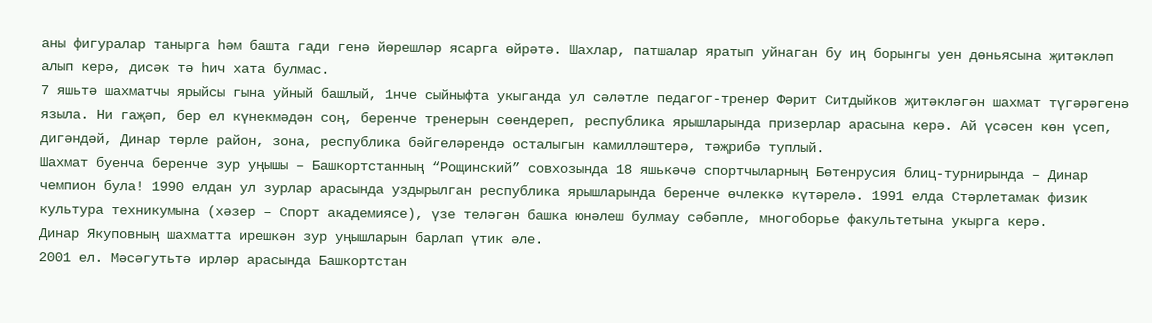аны фигуралар танырга һәм башта гади генә йөрешләр ясарга өйрәтә. Шахлар, патшалар яратып уйнаган бу иң борынгы уен дөньясына җитәкләп алып керә, дисәк тә һич хата булмас.
7 яшьтә шахматчы ярыйсы гына уйный башлый, 1нче сыйныфта укыганда ул сәләтле педагог-тренер Фәрит Ситдыйков җитәкләгән шахмат түгәрәгенә языла. Ни гаҗәп, бер ел күнекмәдән соң, беренче тренерын сөендереп, республика ярышларында призерлар арасына керә. Ай үсәсен көн үсеп, дигәндәй, Динар төрле район, зона, республика бәйгеләрендә осталыгын камилләштерә, тәҗрибә туплый.
Шахмат буенча беренче зур уңышы – Башкортстанның “Рощинский” совхозында 18 яшькәчә спортчыларның Бөтенрусия блиц-турнирында – Динар чемпион була! 1990 елдан ул зурлар арасында уздырылган республика ярышларында беренче өчлеккә күтәрелә. 1991 елда Стәрлетамак физик культура техникумына (хәзер – Спорт академиясе), үзе теләгән башка юнәлеш булмау сәбәпле, многоборье факультетына укырга керә.
Динар Якуповның шахматта ирешкән зур уңышларын барлап үтик әле.
2001 ел. Мәсәгутьтә ирләр арасында Башкортстан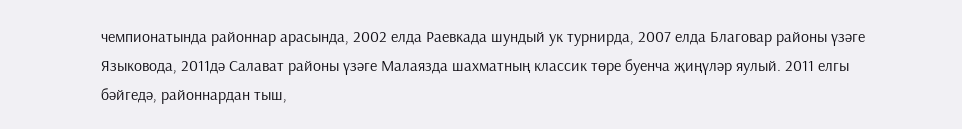чемпионатында районнар арасында, 2002 елда Раевкада шундый ук турнирда, 2007 елда Благовар районы үзәге Языковода, 2011дә Салават районы үзәге Малаязда шахматның классик төре буенча җиңүләр яулый. 2011 елгы бәйгедә, районнардан тыш,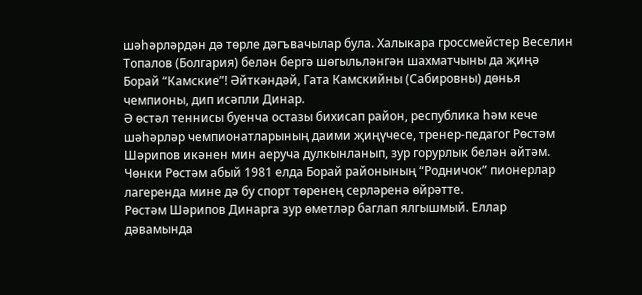шәһәрләрдән дә төрле дәгъвачылар була. Халыкара гроссмейстер Веселин Топалов (Болгария) белән бергә шөгыльләнгән шахматчыны да җиңә Борай “Камские”! Әйткәндәй, Гата Камскийны (Сабировны) дөнья чемпионы, дип исәпли Динар.
Ә өстәл теннисы буенча остазы бихисап район, республика һәм кече шәһәрләр чемпионатларының даими җиңүчесе, тренер-педагог Рөстәм Шәрипов икәнен мин аеруча дулкынланып, зур горурлык белән әйтәм. Чөнки Рөстәм абый 1981 елда Борай районының “Родничок” пионерлар лагеренда мине дә бу спорт төренең серләренә өйрәтте.
Рөстәм Шәрипов Динарга зур өметләр баглап ялгышмый. Еллар дәвамында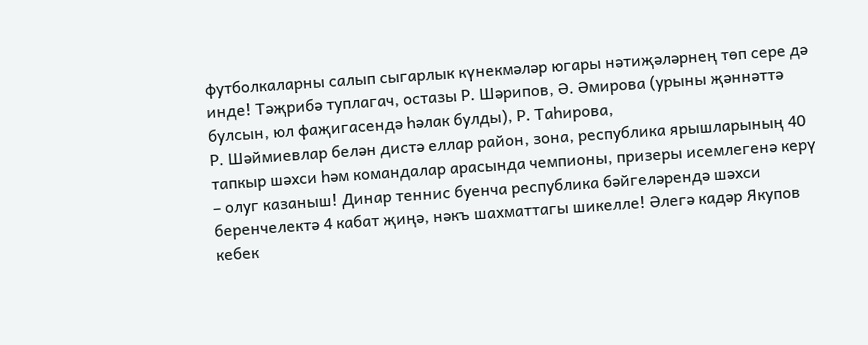футболкаларны салып сыгарлык күнекмәләр югары нәтиҗәләрнең төп сере дә инде! Тәҗрибә туплагач, остазы Р. Шәрипов, Ә. Әмирова (урыны җәннәттә булсын, юл фаҗигасендә һәлак булды), Р. Таһирова,
Р. Шәймиевлар белән дистә еллар район, зона, республика ярышларының 40 тапкыр шәхси һәм командалар арасында чемпионы, призеры исемлегенә керү – олуг казаныш! Динар теннис буенча республика бәйгеләрендә шәхси беренчелектә 4 кабат җиңә, нәкъ шахматтагы шикелле! Әлегә кадәр Якупов кебек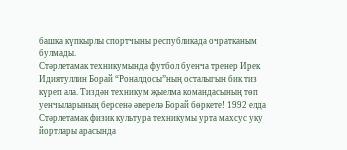башка күпкырлы спортчыны республикада очратканым булмады.
Стәрлетамак техникумында футбол буенча тренер Ирек Идиятуллин Борай “Роналдосы”ның осталыгын бик тиз күреп ала. Тиздән техникум җыелма командасының төп уенчыларының берсенә әверелә Борай бөркете! 1992 елда Стәрлетамак физик культура техникумы урта махсус уку йортлары арасында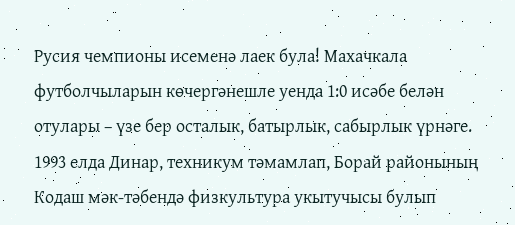Русия чемпионы исеменә лаек була! Махачкала футболчыларын көчергәнешле уенда 1:0 исәбе белән отулары – үзе бер осталык, батырлык, сабырлык үрнәге.
1993 елда Динар, техникум тәмамлап, Борай районының Кодаш мәк-тәбендә физкультура укытучысы булып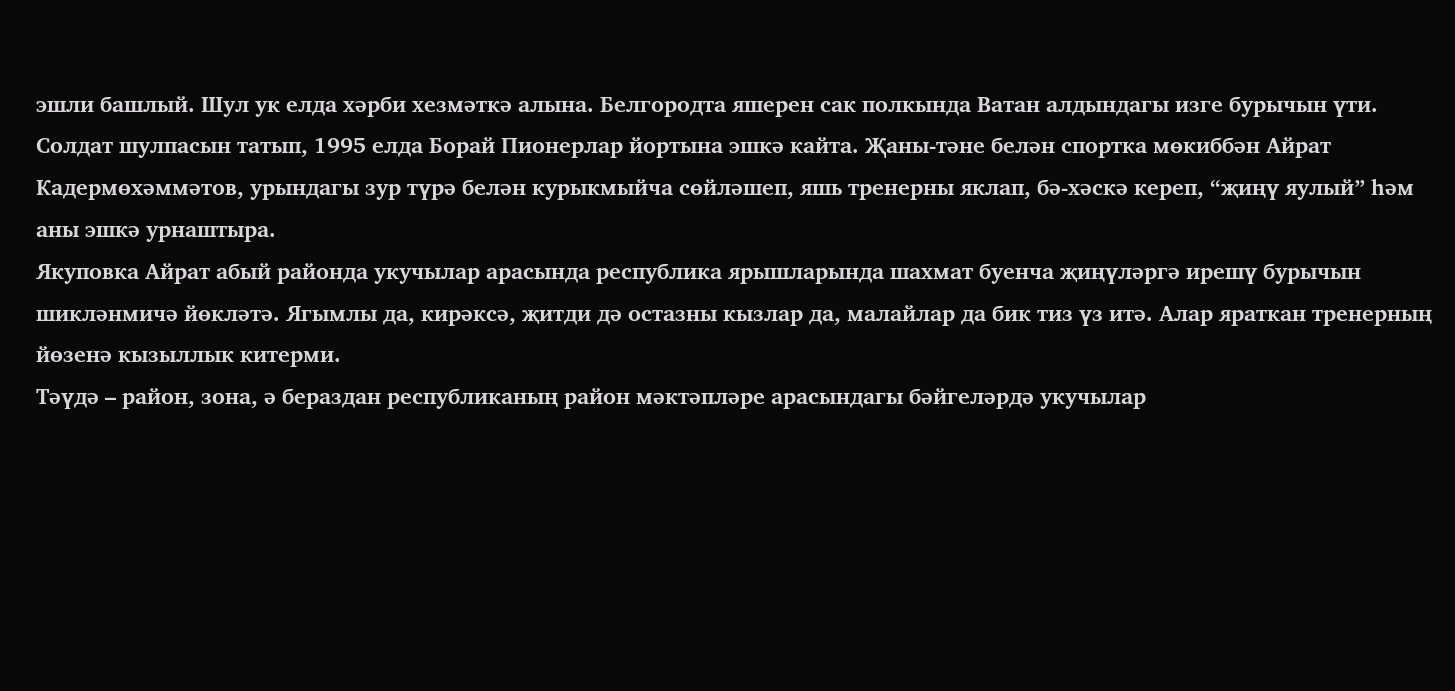эшли башлый. Шул ук елда хәрби хезмәткә алына. Белгородта яшерен сак полкында Ватан алдындагы изге бурычын үти. Солдат шулпасын татып, 1995 елда Борай Пионерлар йортына эшкә кайта. Җаны-тәне белән спортка мөкиббән Айрат Кадермөхәммәтов, урындагы зур түрә белән курыкмыйча сөйләшеп, яшь тренерны яклап, бә-хәскә кереп, “җиңү яулый” һәм аны эшкә урнаштыра.
Якуповка Айрат абый районда укучылар арасында республика ярышларында шахмат буенча җиңүләргә ирешү бурычын шикләнмичә йөкләтә. Ягымлы да, кирәксә, җитди дә остазны кызлар да, малайлар да бик тиз үз итә. Алар яраткан тренерның йөзенә кызыллык китерми.
Тәүдә – район, зона, ә бераздан республиканың район мәктәпләре арасындагы бәйгеләрдә укучылар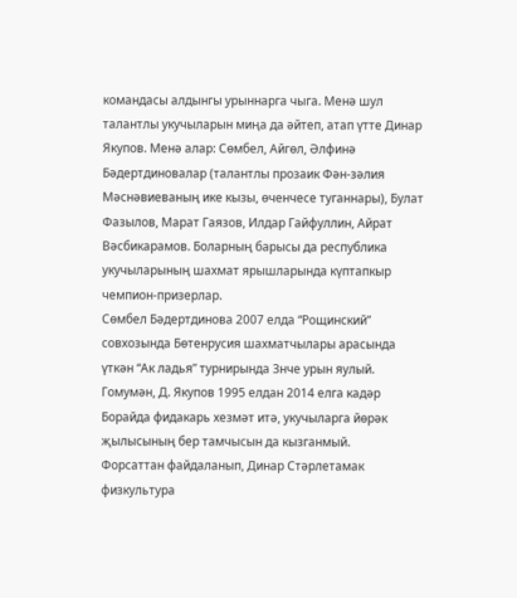командасы алдынгы урыннарга чыга. Менә шул талантлы укучыларын миңа да әйтеп, атап үтте Динар Якупов. Менә алар: Сөмбел, Айгөл, Әлфинә Бәдертдиновалар (талантлы прозаик Фән-зәлия Мәснәвиеваның ике кызы, өченчесе туганнары), Булат Фазылов, Марат Гаязов, Илдар Гайфуллин, Айрат Вәсбикарамов. Боларның барысы да республика укучыларының шахмат ярышларында күптапкыр чемпион-призерлар.
Сөмбел Бәдертдинова 2007 елда “Рощинский” совхозында Бөтенрусия шахматчылары арасында үткән “Ак ладья” турнирында 3нче урын яулый.
Гомумән, Д. Якупов 1995 елдан 2014 елга кадәр Борайда фидакарь хезмәт итә, укучыларга йөрәк җылысының бер тамчысын да кызганмый.
Форсаттан файдаланып, Динар Стәрлетамак физкультура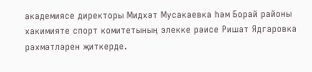академиясе директоры Мидхәт Мусакаевка һәм Борай районы хакимияте спорт комитетының элекке рәисе Ришат Ядгаровка рәхмәтләрен җиткерде.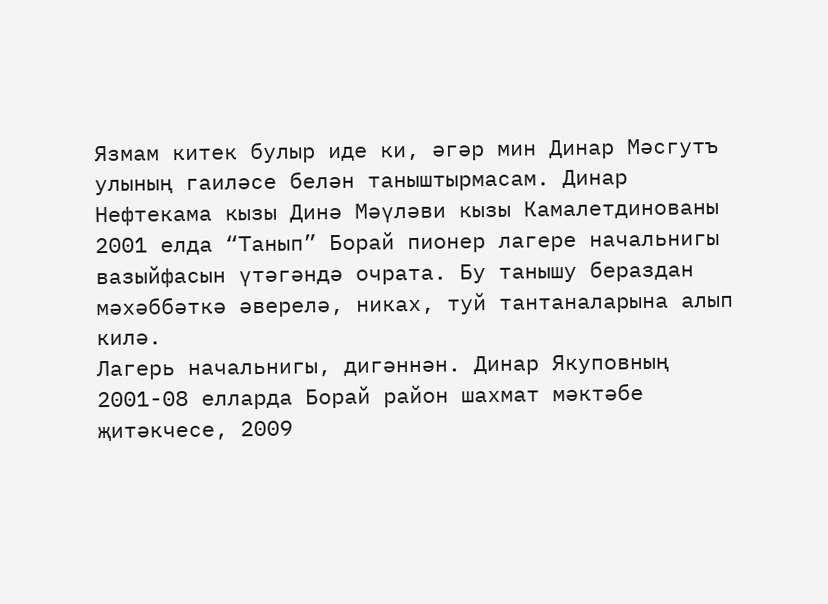Язмам китек булыр иде ки, әгәр мин Динар Мәсгутъ улының гаиләсе белән таныштырмасам. Динар Нефтекама кызы Динә Мәүләви кызы Камалетдинованы 2001 елда “Танып” Борай пионер лагере начальнигы вазыйфасын үтәгәндә очрата. Бу танышу бераздан мәхәббәткә әверелә, никах, туй тантаналарына алып килә.
Лагерь начальнигы, дигәннән. Динар Якуповның 2001-08 елларда Борай район шахмат мәктәбе җитәкчесе, 2009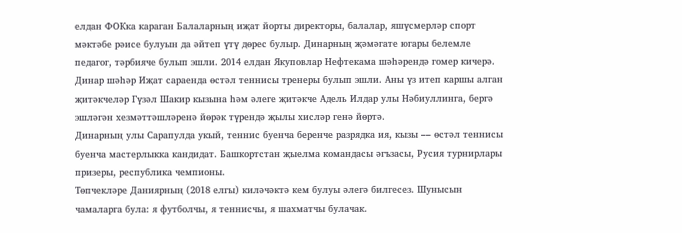елдан ФОКка караган Балаларның иҗат йорты директоры, балалар, яшүсмерләр спорт мәктәбе рәисе булуын да әйтеп үтү дөрес булыр. Динарның җәмәгате югары белемле педагог, тәрбияче булып эшли. 2014 елдан Якуповлар Нефтекама шәһәрендә гомер кичерә. Динар шәһәр Иҗат сараенда өстәл теннисы тренеры булып эшли. Аны үз итеп каршы алган җитәкчеләр Гүзәл Шакир кызына һәм әлеге җитәкче Адель Илдар улы Нәбиуллинга, бергә эшләгән хезмәттәшләренә йөрәк түрендә җылы хисләр генә йөртә.
Динарның улы Сарапулда укый, теннис буенча беренче разрядка ия, кызы –– өстәл теннисы буенча мастерлыкка кандидат. Башкортстан җыелма командасы әгъзасы, Русия турнирлары призеры, республика чемпионы.
Төпчекләре Даниярның (2018 елгы) киләчәктә кем булуы әлегә билгесез. Шунысын чамаларга була: я футболчы, я теннисчы, я шахматчы булачак.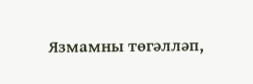Язмамны төгәлләп,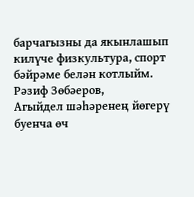барчагызны да якынлашып килүче физкультура, спорт бәйрәме белән котлыйм.
Рәзиф Зөбәеров,
Агыйдел шәһәренең йөгерү
буенча өч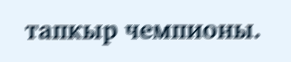тапкыр чемпионы.